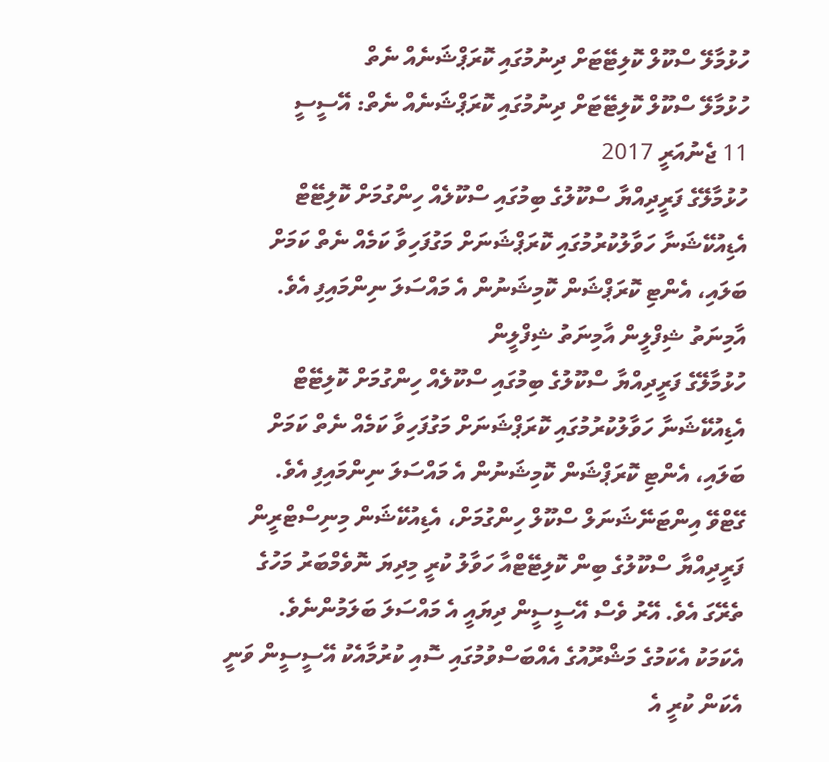ހުޅުމާލޭ ސްކޫލް ކޮލިޓޭޓަށް ދިނުމުގައި ކޮރަޕްޝަނެއް ނެތް
ހުޅުމާލޭ ސްކޫލް ކޮލިޓޭޓަށް ދިނުމުގައި ކޮރަޕްޝަނެއް ނެތް: އޭސީސީ
11 ޖެނުއަރީ 2017
ހުޅުމާލޭގެ ފަރީދިއްޔާ ސްކޫލުގެ ބިމުގައި ސްކޫލެއް ހިންގުމަށް ކޮލިޓޭޓް އެޑިއުކޭޝަނާ ހަވާލުކުރުމުގައި ކޮރަޕްޝަނަށް މަގުފަހިވާ ކަމެއް ނެތް ކަމަށް ބަލައި، އެންޓި ކޮރަޕްޝަން ކޮމިޝަނުން އެ މައްސަލަ ނިންމައިފި އެވެ.
އާމިނަތު ޝިފްލީން އާމިނަތު ޝިފްލީން
ހުޅުމާލޭގެ ފަރީދިއްޔާ ސްކޫލުގެ ބިމުގައި ސްކޫލެއް ހިންގުމަށް ކޮލިޓޭޓް އެޑިއުކޭޝަނާ ހަވާލުކުރުމުގައި ކޮރަޕްޝަނަށް މަގުފަހިވާ ކަމެއް ނެތް ކަމަށް ބަލައި، އެންޓި ކޮރަޕްޝަން ކޮމިޝަނުން އެ މައްސަލަ ނިންމައިފި އެވެ.
ގޭޓްވޭ އިންޓަނޭޝަނަލް ސްކޫލް ހިންގުމަށް، އެޑިއުކޭޝަން މިނިސްޓްރީން ފަރީދިއްޔާ ސްކޫލުގެ ބިން ކޮލިޓޭޓްއާ ހަވާލު ކުރީ މިދިޔަ ނޮވެމްބަރު މަހުގެ ތެރޭގަ އެވެ. އޭރު ވެސް އޭސީސީން ދިޔައީ އެ މައްސަލަ ބަލަމުންނެވެ.
އެކަމަކު އެކަމުގެ މަޝްރޫއުގެ އެއްބަސްވުމުގައި ސޮއި ކުރުމާއެކު އޭސީސީން ވަނީ އެކަން ކުރީ އެ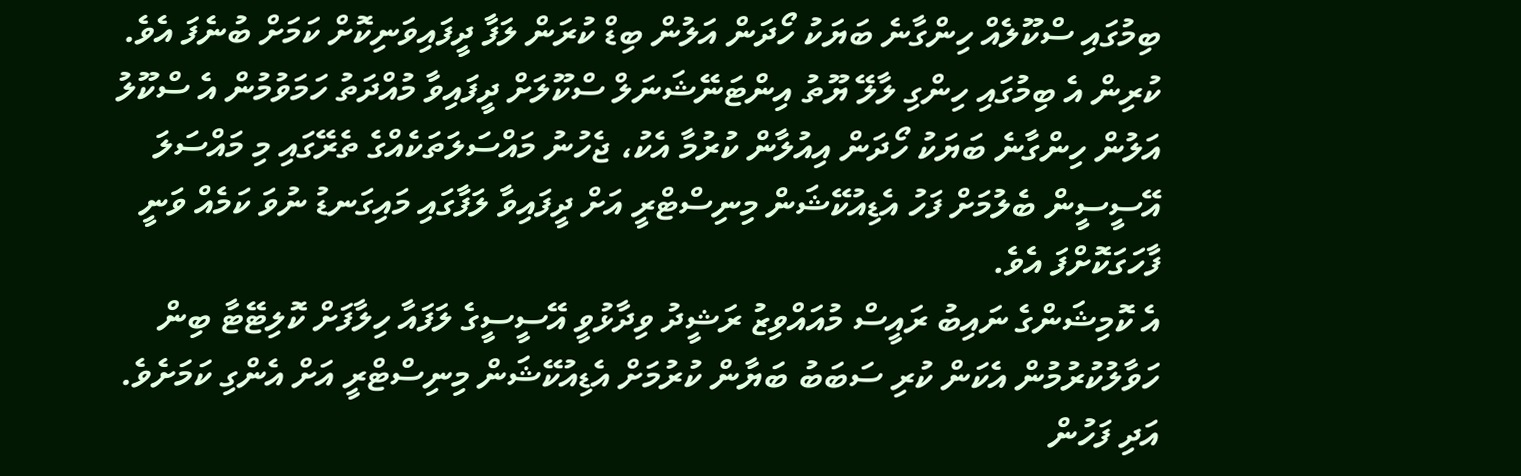ބިމުގައި ސްކޫލެއް ހިންގާނެ ބަޔަކު ހޯދަން އަލުން ބިޑް ކުރަން ލަފާ ދީފައިވަނިކޮށް ކަމަށް ބުނެފަ އެވެ.
ކުރިން އެ ބިމުގައި ހިންގި ލާލޭ ޔޫތު އިންޓަނޭޝަނަލް ސްކޫލަށް ދީފައިވާ މުއްދަތު ހަމަވުމުން އެ ސްކޫލު އަލުން ހިންގާނެ ބަޔަކު ހޯދަން އިއުލާން ކުރުމާ އެކު، ޖެހުނު މައްސަލަތަކެއްގެ ތެރޭގައި މި މައްސަލަ އޭސީސީން ބެލުމަށް ފަހު އެޑިއުކޭޝަން މިނިސްޓްރީ އަށް ދީފައިވާ ލަފާގައި މައިގަނޑު ނުވަ ކަމެއް ވަނީ ފާހަގަކޮށްފަ އެވެ.
އެ ކޮމިޝަންގެ ނައިބު ރައީސް މުއައްވިޒު ރަޝީދު ވިދާޅުވީ އޭސީސީގެ ލަފައާ ހިލާފަށް ކޮލިޓޭޓާ ބިން ހަވާލުކުރުމުން އެކަން ކުރި ސަބަބު ބަޔާން ކުރުމަށް އެޑިއުކޭޝަން މިނިސްޓްރީ އަށް އެންގި ކަމަށެވެ. އަދި ފަހުން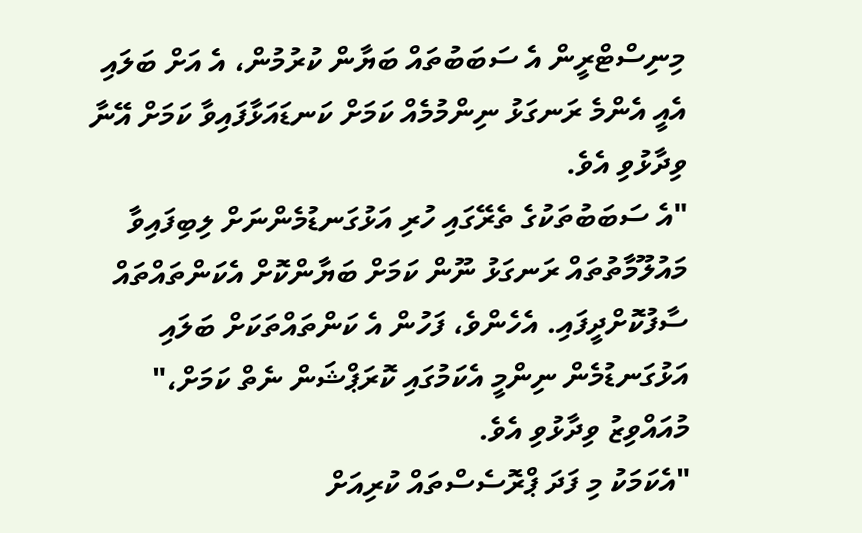މިނިސްޓްރީން އެ ސަބަބުތައް ބަޔާން ކުރުމުން، އެ އަށް ބަލައި އެއީ އެންމެ ރަނގަޅު ނިންމުމެއް ކަމަށް ކަނޑައަޅާފައިވާ ކަމަށް އޭނާ ވިދާޅުވި އެވެ.
"އެ ސަބަބުތަކުގެ ތެރޭގައި ހުރި އަޅުގަނޑުމެންނަށް ލިބިފައިވާ މައުލޫމާތުތައް ރަނގަޅު ނޫން ކަމަށް ބަޔާންކޮށް އެކަންތައްތައް ސާފުކޮށްދީފައި. އެހެންވެ، ފަހުން އެ ކަންތައްތަކަށް ބަލައި އަޅުގަނޑުމެން ނިންމީ އެކަމުގައި ކޮރަޕްޝަން ނެތް ކަމަށް،" މުއައްވިޒު ވިދާޅުވި އެވެ.
"އެކަމަކު މި ފަދަ ޕްރޮސެސްތައް ކުރިއަށް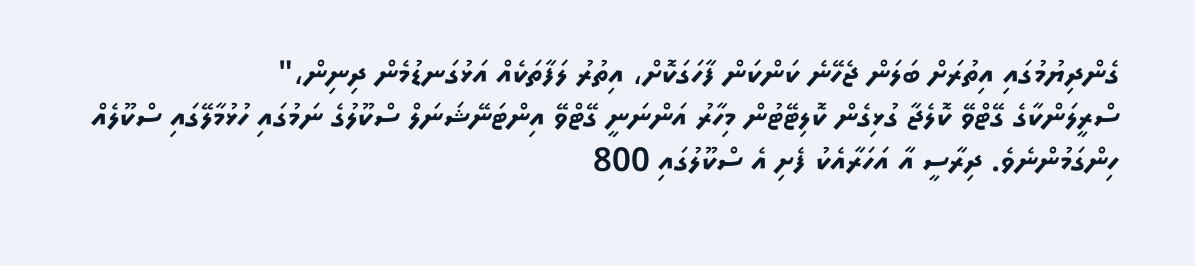ގެންދިޔުމުގައި އިތުރަށް ބަލަން ޖެހޭނެ ކަންކަން ފާހަގަކޮށް، އިތުރު ލަފާތަކެއް އަޅުގަނޑުމެން ދިނިން،"
ސްރީލަންކާގެ ގޭޓްވޭ ކޮލެޖާ ގުޅިގެން ކޮލިޓޭޓުން މިހާރު އަންނަނީ ގޭޓްވޭ އިންޓަނޭޝަނަލް ސްކޫލުގެ ނަމުގައި ހުޅުމާލޭގައި ސްކޫލެއް ހިންގަމުންނެވެ. ދިރާސީ އާ އަހަރާއެކު ފެށި އެ ސްކޫލުގައި 800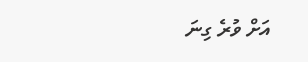އަށް ވުރެ ގިނަ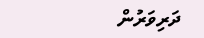ދަރިވަރުން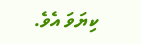ކިޔަވަ އެވެ.